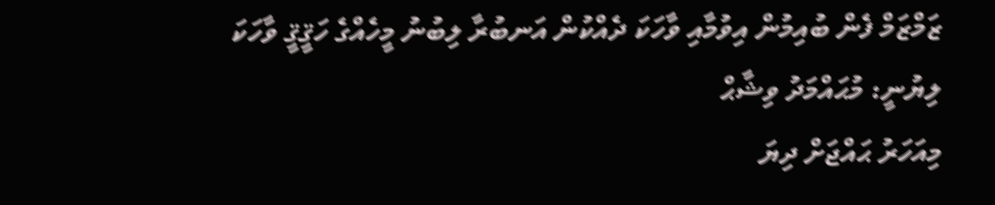ޒަމްޒަމް ފެން ބުއިމުން އިވުމާއި ވާހަކަ ދެއްކުން އަނބުރާ ލިބުނު މީހެއްގެ ހަޤީޤީ ވާހަކަ
ލިޔުނީ: މުޙައްމަދު ވިޝާޙް
މިއަހަރު ޙައްޖަށް ދިޔަ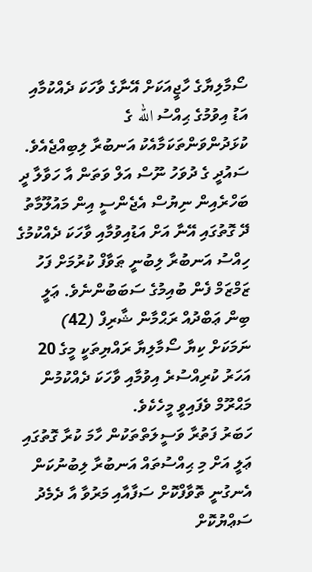ސޯމާލިޔާގެ ހާޖީއަކަށް އޭނާގެ ވާހަކަ ދެއްކުމާއި އަޑު އިވުމުގެ ޙިއްސު الله ގެ ކުޅަދުންވަންތަކަމާއެކު އަނބުރާ ލިބިއްޖެއެވެ. ސައުދީ ގެ ދުވަހު ނޫސް އަލް ވަތަން އާ ހަވާލާ ދީ ބަހްރެއިން ނިޔުސް އެޖެންސީ އިން މައުލޫމާތު ދޭ ގޮތުގައި އޭނާ އަށް އަޑުއިވުމާއި ވާހަކަ ދެއްކުމުގެ ހިއްސު އަނބުރާ ލިބުނީ ޠަވާފް ކުރުމަށް ފަހު ޒަމްޒަމް ފެން ބުއިމުގެ ސަބަބުންނެވެ. ޢަލީ ބިން ޢަބްދުއް ރަޙްމާން ޝާރިފް (42) ނަމަކަށް ކިޔާ ސޯމާލިޔާ ރައްޔިތަކީ މީގެ 20 އަހަރު ކުރިއްސުރެ އިވުމާއި ވާހަކަ ދެއްކުމުން މަޙްރޫމް ވެފައިވީ މީހެކެވެ.
ހަބަރު ފަތުރާ ވަސީލަތްތަކުން ހާމަ ކުރާ ގޮތުގައި ޢަލީ އަށް މި ޙިއްސުތައް އަނބުރާ ލިބުނުކަން އެނގުނީ ތޮވާފްކޮށް ސަފާއާއި މަރުވާ އާ ދެމެދު ސަޢްޔުކޮށް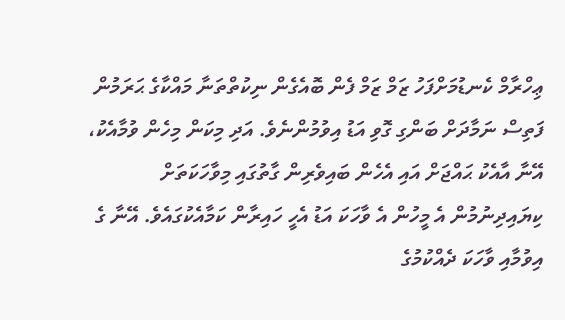ޢިހްރާމް ކެނޑުމަށްފަހު ޒަމް ޒަމް ފެން ބޮއެގެން ނިކުތްތަނާ މައްކާގެ ޙަރަމުން ފަތިސް ނަމާދަށް ބަންގި ގޮވި އަޑު އިވުމުންނެވެ. އަދި މިކަން މިހެން ވުމާއެކު، އޭނާ އާއެކު ޙައްޖަށް އައި އެހެން ބައިވެރިން ގާތުގައި މިވާހަކަތަށް ކިޔައިދިނުމުން އެ މީހުން އެ ވާހަކަ އަޑު އެހީ ހައިރާން ކަމާއެކުގައެވެ. އޭނާ ގެ އިވުމާއި ވާހަކަ ދެއްކުމުގެ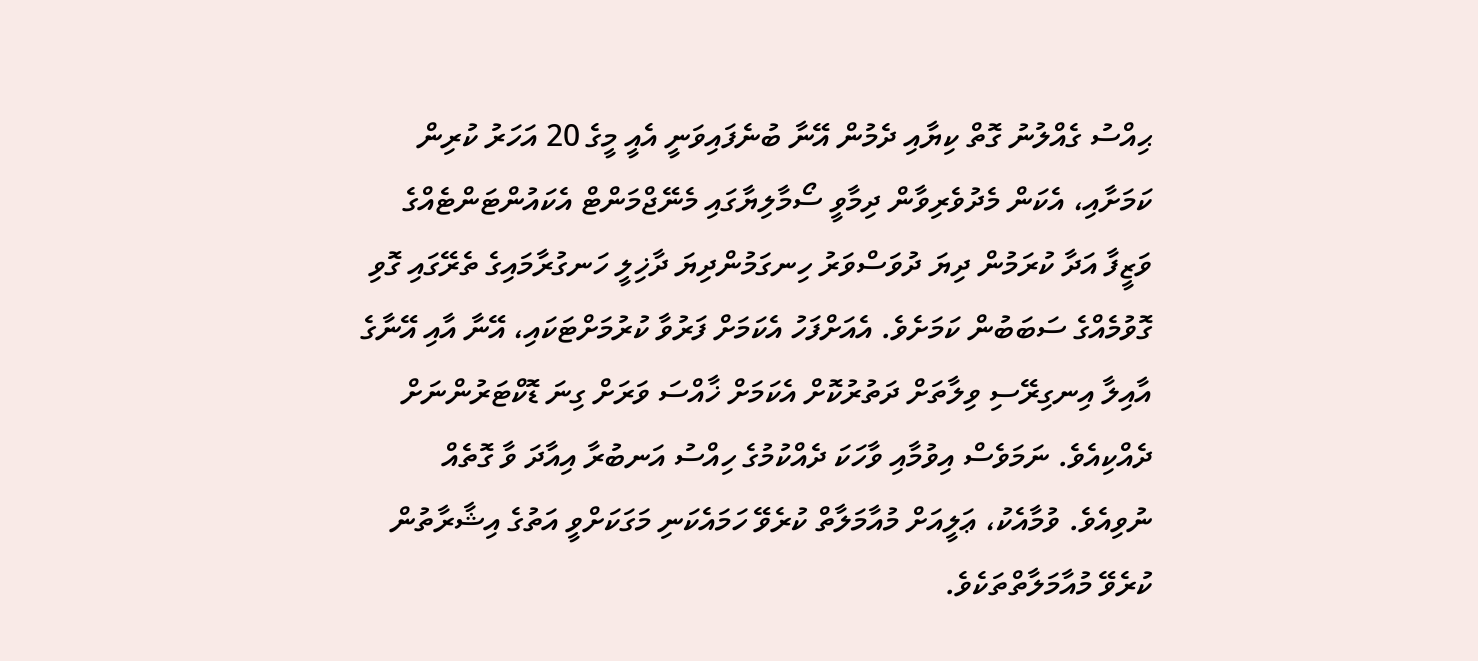ޙިއްސު ގެއްލުނު ގޮތް ކިޔާއި ދެމުން އޭނާ ބުނެފައިވަނީ އެއީ މީގެ 20 އަހަރު ކުރިން ކަމަށާއި، އެކަން މެދުވެރިވާން ދިމާވީ ސޯމާލިޔާގައި މެނޭޖްމަންޓް އެކައުންޓަންޓެއްގެ ވަޒީފާ އަދާ ކުރަމުން ދިޔަ ދުވަސްވަރު ހިނގަމުންދިޔަ ދާޚިލީ ހަނގުރާމައިގެ ތެރޭގައި ގޮވި ގޮވުމެއްގެ ސަބަބުން ކަމަށެވެ. އެއަށްފަހު އެކަމަށް ފަރުވާ ކުރުމަށްޓަކައި، އޭނާ އާއި އޭނާގެ އާއިލާ އިނގިރޭސި ވިލާތަށް ދަތުރުކޮށް އެކަމަށް ޚާއްސަ ވަރަށް ގިނަ ޑޮކްޓަރުންނަށް ދެއްކިއެވެ. ނަމަވެސް އިވުމާއި ވާހަކަ ދެއްކުމުގެ ހިއްސު އަނބުރާ އިއާދަ ވާ ގޮތެއް ނުވިއެވެ. ވުމާއެކު، ޢަލީއަށް މުއާމަލާތް ކުރެވޭ ހަމައެކަނި މަގަކަށްވީ އަތުގެ އިޝާރާތުން ކުރެވޭ މުއާމަލާތްތަކެވެ.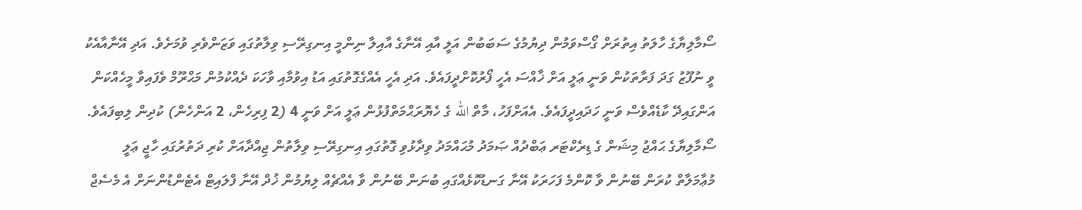ސޯމާލިޔާގެ ހާލަތު އިތުރަށް ގޯސްވަމުން ދިޔުމުގެ ސަބަބުން އަލީ އާއި އޭނާގެ އާއިލާ ނިންމީ އިނގިރޭސި ވިލާތުގައި ވަޒަންވެރި ވުމަށެވެ. އަދި އޭނާއާއެކު ވީ ނުފޫޒު ގަދަ ފަރާތަކުން ވަނީ ޢަލީ އަށް ޚާއްސަ އެހީ ފޯރުކޮށްދީފައެވެ. އަދި އެހީ އެއްގެގޮތުގައި އަޑު އިވުމާއި ވާހަކަ ދެއްކުމުން މަޙްރޫމް ވެފައިވާ މީހެއްކަން އަންގައިދޭ ކާޑެއްވެސް ވަނީ ހަދައިދީފައެވެ. އެއަށްފަހު، މާތް الله ގެ ހެޔޮރަޙްމަތްފުޅުން ޢަލީ އަށް ވަނީ 4 (2 ފިރިހެން، 2 އަންހެން) ކުދިން ލިބިފައެވެ. ސޯމާލިޔާގެ ޙައްޖު މިޝަން ގެ ޑިރެކްޓަރ ޢަބްދުއް ޞަމަދު މުޙައްމަދު ވިދާޅުވި ގޮތުގައި އިނގިރޭސި ވިލާތުން ޖިއްދާއަށް ކުރި ދަތުރުގައި ހާޖީ ޢަލީ މުޢާމަލާތް ކުރަން ބޭނުން ވާ ކޮންމެ ފަހަރަކު އޭނާ ގަނޑުކޮޅެއްގައި ބުނަން ބޭނުން ވާ އެއްޗެއް ލިޔުމުން ޚުދް އޭނާ ފްލައިޓް އެޓެންޑުންނަށް އެ މެސެޖް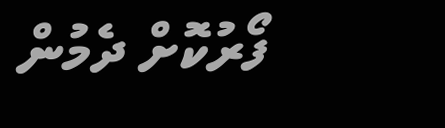ފޯރުކޮށް ދެމުން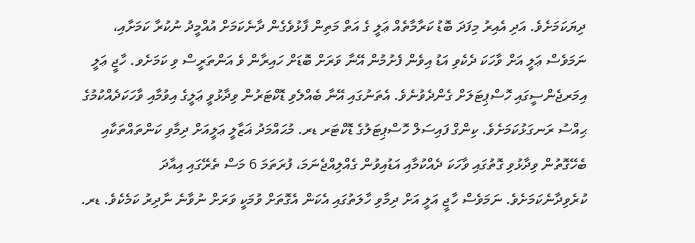ދިޔަކަމަށެވެ. އަދި އެއިރު މިފަދަ ބޮޑު ކަރާމާތެއް ޢަލީ ގެ އަތް މަތިން ފާޅުވެގެން ދާނެކަމަށް އުއްމީދު ނުކުރާ ކަމަށާއި، ނަމަވެސް ޢަލީ އަށް ވާހަކަ ދެކެވި އަޑު އިވެން ފެށުމުން އޭނާ ވަރަށް ބޮޑަށް ހައިރާން ވެ އަންތަރީސް ވި ކަމަށެވ. ހާޖީ ޢަލީ އިމަރޖެންސީގައި ހޮސްޕިޓަލަށް ގެންދެވުނެވެ. އެތަނުގައި އޭނާ ބެއްލެވި ޑޮކްޓަރުން ވިދާޅުވީ ޢަލީގެ އިވުމާއި ވާހަކަދެއްކުމުގެ ޙިއްސު ރަނގަޅުކަމަށެވެ. ކިންގް ފައިސަލް ހޮސްޕިޓަލުގެ ޑޮކްޓަރ ޑރ. މުޙައްމަދު ޣަޒާލީ ޢަލީއަށް ދިމާވި ކަންތައްތަކާއި ބެހޭގޮތުން ވިދާޅުވި ގޮތުގައި ވާހަކަ ދެއްކުމާއި އަޑުއިވުން ގެއްލިއްޖެނަމަ، ފުރަތަމަ 6 މަސް ތެރޭގައި އިއާދަ ކުރެވިދާނެކަމަށެވެ. ނަމަވެސް ހާޖީ އަލީ އަށް ދިމާވި ހާލަތުގައި އެކަން އެގޮތަށް ވުމަކީ ވަރަށް ނުވާނެ ނާދިރު ކަމެކެވެ. ޑރ.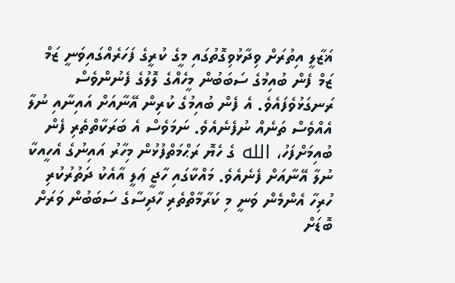ޣަޒާލީ އިތުރަށް ވިދާޅުވިގޮތުގައި މީގެ ކުރީގެ ފަހަރެއްގައިވަނީ ޒަމް ޒަމް ފެން ބުއިމުގެ ސަބަބުން މީހެއްގެ ލޮލުގެ ފެނުންވެސް ރަނގަޅުވެފައެވެ. އެ ފެން ބުއިމުގެ ކުރިން އޭނާއަށް އައިނާއި ނުލާ އެއްވެސް ތަނެއް ނުފެނެއެވެ. ނަމަވެސް އެ ބަރަކާތްތެރި ފެން ބުއިމަށްފަހު، الله ގެ ހެޔޮ ރަޙްމަތްފުޅުން މިހާރު އައިނުގެ އެހީއކާ ނުލާ އޭނާއަށް ފެނެއެވެ. މައްކާގައި ހާޖީ ޢަލީ އާއެކު ދަތުރުކުރި ހުރިހާ އެންމެން ވަނީ މި ކަރާމާތްތެރި ހާދިސާގެ ސަބަބުން ވަރަށް ބޮޑަށް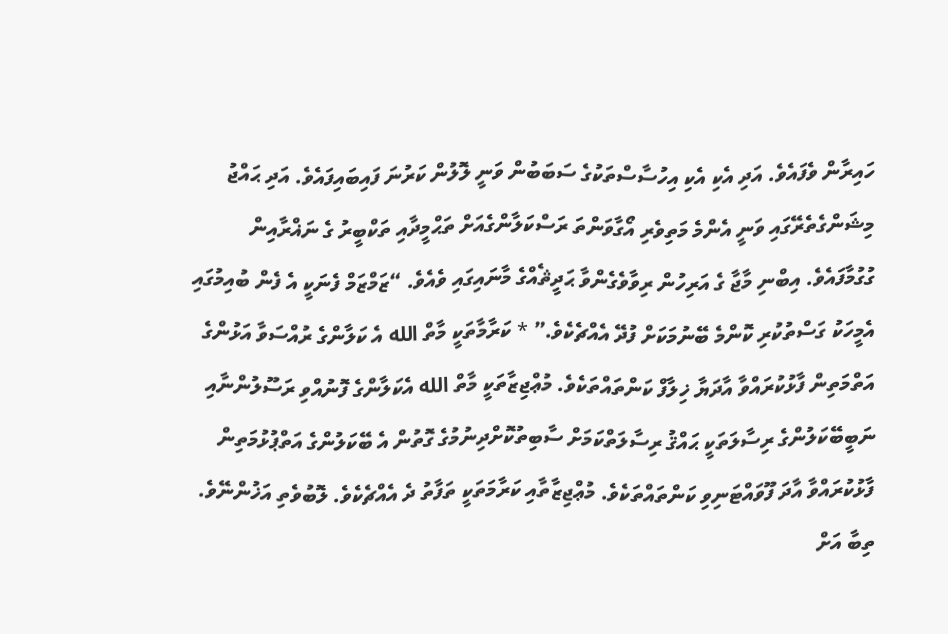ހައިރާން ވެފައެވެ. އަދި އެކި އެކި އިހުސާސްތަކުގެ ސަބަބުން ވަނީ ލޮލުން ކަރުނަ ފައިބައިފައެވެ. އަދި ޙައްޖު މިޝަންގެތެރޭގައި ވަނީ އެންމެ މަތިވެރި އޯގާވަންތަ ރަސްކަލާންގެއަށް ތަޙްމީދާއި ތަކްބީރު ގެ ނަޣްރާއިން ގުގުމާފައެވެ. އިބްނި މާޖާ ގެ އަރިހުން ރިވާވެގެންވާ ޙަދީޘެއްގެ މާނައިގައި ވެއެވެ. “ޒަމްޒަމް ފެނަކީ އެ ފެން ބުއިމުގައި އެމީހަކު ގަސްތުކުރި ކޮންމެ ބޭނުމަކަށް ފުދޭ އެއްޗެކެވެ.” * ކަރާމާތަކީ މާތް الله އެ ކަލާންގެ ރުއްސަވާ އަޅުންގެ އަތްމަތިން ފާޅުކުރައްވާ އާދަޔާ ޚިލާފް ކަންތައްތަކެވެ. މުޢްޖިޒާތަކީ މާތް الله އެކަލާންގެ ފޮނުއްވި ރަސޫލުންނާއި ނަބީބޭކަލުންގެ ރިސާލަތަކީ ޙައްޤު ރިސާލަތްކަމަށް ސާބިތުކޮށްދިނުމުގެ ގޮތުން އެ ބޭކަލުންގެ އަތްޕުޅުމަތިން ފާޅުކުރައްވާ އާދަ ފޫވައްޓަނިވި ކަންތައްތަކެވެ. މުޢްޖިޒާތާއި ކަރާމަތަކީ ތަފާތު ދެ އެއްޗެކެވެ. ލޮބުވެތި އަޚުންނޭވެ. ތިބާ އަށް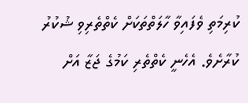ކުރިމަތި ވެފައިވާ ހާލަތްތަކަށް ކެތްތެރިވި ޝުކުރު ކުރާށެވެ. އެހެނީ ކެތްތެރި ކަމުގެ ޖަޒާ އަށް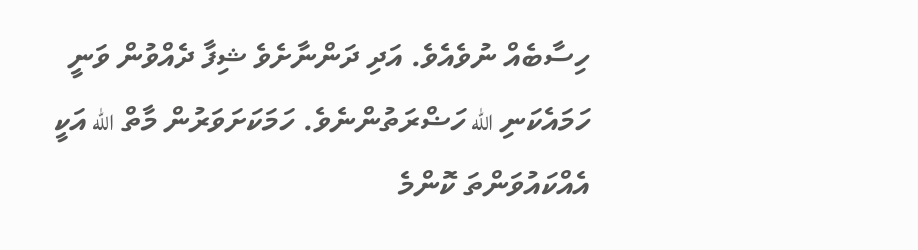ހިސާބެއް ނުވެއެވެ. އަދި ދަންނާށެވެ ޝިފާ ދެއްވުން ވަނީ ހަމައެކަނި الله ހަޟްރަތުންނެވެ. ހަމަކަށަވަރުން މާތް الله އަކީ އެއްކައުވަންތަ ކޮންމެ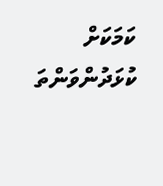ކަމަކަށް ކުޅަދުންވަންތަ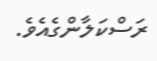ރަސްކަލާންގެއެވެ.